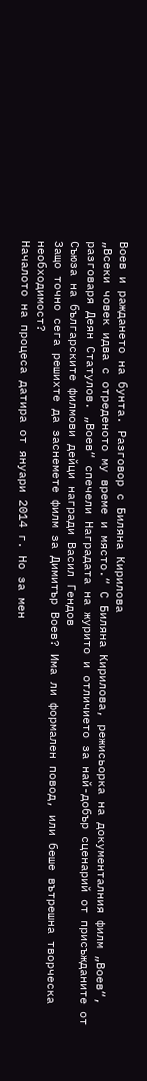Воев и раждането на бунта. Разговор с Биляна Кирилова
„Всеки човек идва с отреденото му време и място.“ С Биляна Кирилова, режисьорка на документалния филм „Воев“, разговаря Деян Статулов. „Воев“ спечели Наградата на журито и отличието за най-добър сценарий от присъжданите от Съюза на българските филмови дейци награди Васил Гендов
Защо точно сега решихте да заснемете филм за Димитър Воев? Има ли формален повод, или беше вътрешна творческа необходимост?
Началото на процеса датира от януари 2014 г. Но за мен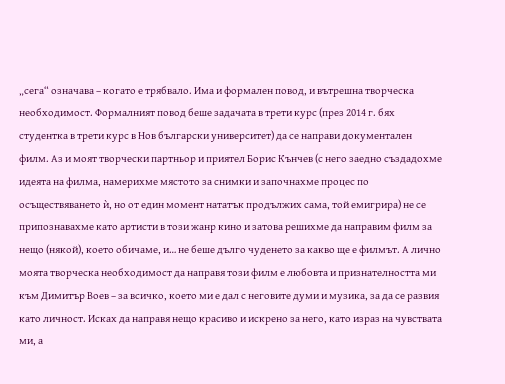„сега“ означава – когато е трябвало. Има и формален повод, и вътрешна творческа необходимост. Формалният повод беше задачата в трети курс (през 2014 г. бях студентка в трети курс в Нов български университет) да се направи документален филм. Аз и моят творчески партньор и приятел Борис Кънчев (с него заедно създадохме идеята на филма, намерихме мястото за снимки и започнахме процес по осъществяването ѝ, но от един момент нататък продължих сама, той емигрира) не се припознавахме като артисти в този жанр кино и затова решихме да направим филм за нещо (някой), което обичаме, и… не беше дълго чуденето за какво ще е филмът. А лично моята творческа необходимост да направя този филм е любовта и признателността ми към Димитър Воев – за всичко, което ми е дал с неговите думи и музика, за да се развия като личност. Исках да направя нещо красиво и искрено за него, като израз на чувствата ми, а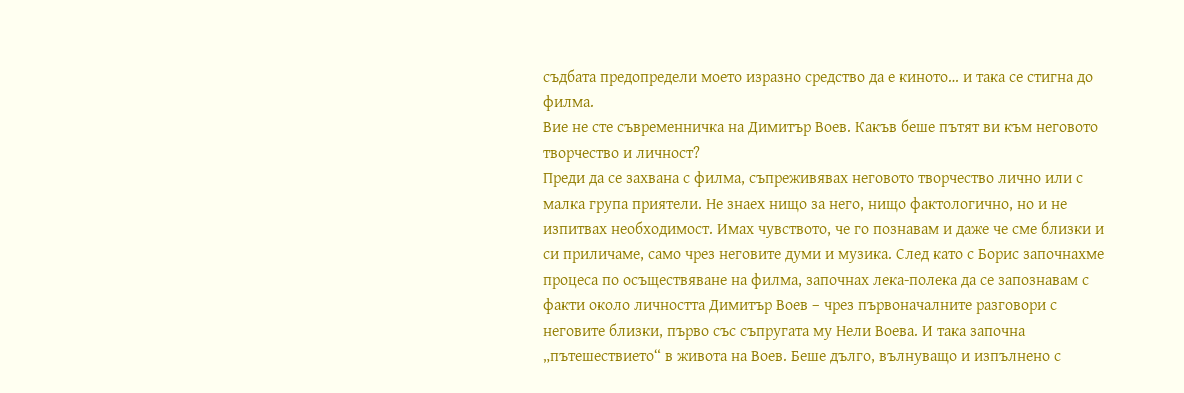съдбата предопредели моето изразно средство да е киното… и така се стигна до филма.
Вие не сте съвременничка на Димитър Воев. Какъв беше пътят ви към неговото творчество и личност?
Преди да се захвана с филма, съпреживявах неговото творчество лично или с малка група приятели. Не знаех нищо за него, нищо фактологично, но и не изпитвах необходимост. Имах чувството, че го познавам и даже че сме близки и си приличаме, само чрез неговите думи и музика. След като с Борис започнахме процеса по осъществяване на филма, започнах лека-полека да се запознавам с факти около личността Димитър Воев – чрез първоначалните разговори с неговите близки, първо със съпругата му Нели Воева. И така започна „пътешествието“ в живота на Воев. Беше дълго, вълнуващо и изпълнено с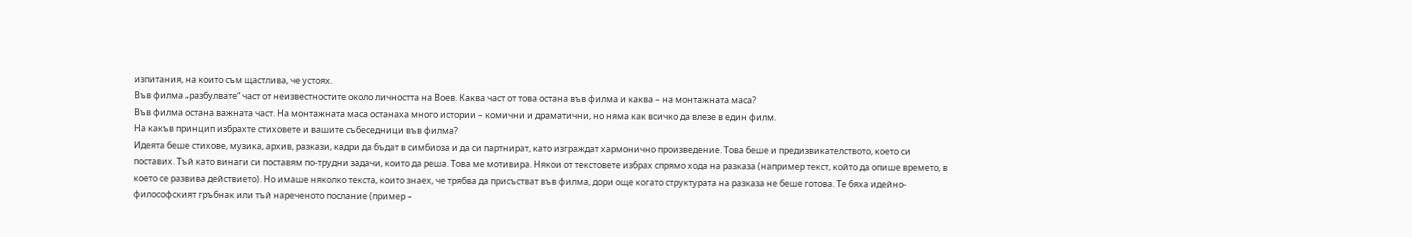изпитания, на които съм щастлива, че устоях.
Във филма „разбулвате“ част от неизвестностите около личността на Воев. Каква част от това остана във филма и каква – на монтажната маса?
Във филма остана важната част. На монтажната маса останаха много истории – комични и драматични, но няма как всичко да влезе в един филм.
На какъв принцип избрахте стиховете и вашите събеседници във филма?
Идеята беше стихове, музика, архив, разкази, кадри да бъдат в симбиоза и да си партнират, като изграждат хармонично произведение. Това беше и предизвикателството, което си поставих. Тъй като винаги си поставям по-трудни задачи, които да реша. Това ме мотивира. Някои от текстовете избрах спрямо хода на разказа (например текст, който да опише времето, в което се развива действието). Но имаше няколко текста, които знаех, че трябва да присъстват във филма, дори още когато структурата на разказа не беше готова. Те бяха идейно-философският гръбнак или тъй нареченото послание (пример –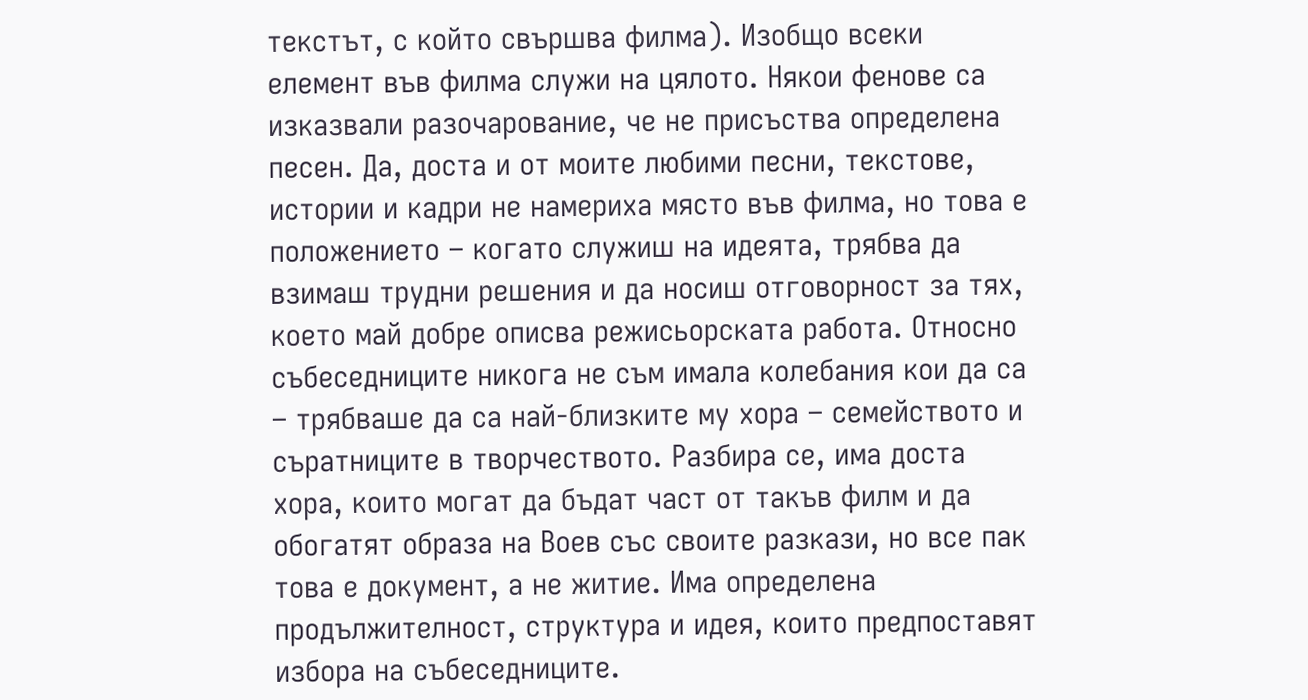текстът, с който свършва филма). Изобщо всеки елемент във филма служи на цялото. Някои фенове са изказвали разочарование, че не присъства определена песен. Да, доста и от моите любими песни, текстове, истории и кадри не намериха място във филма, но това е положението – когато служиш на идеята, трябва да взимаш трудни решения и да носиш отговорност за тях, което май добре описва режисьорската работа. Относно събеседниците никога не съм имала колебания кои да са – трябваше да са най-близките му хора – семейството и съратниците в творчеството. Разбира се, има доста хора, които могат да бъдат част от такъв филм и да обогатят образа на Воев със своите разкази, но все пак това е документ, а не житие. Има определена продължителност, структура и идея, които предпоставят избора на събеседниците.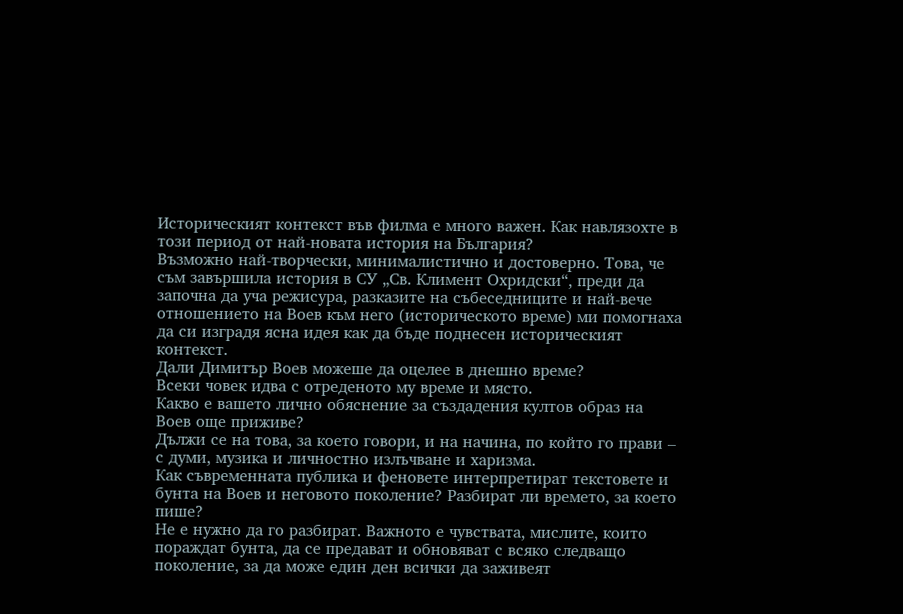Историческият контекст във филма е много важен. Как навлязохте в този период от най-новата история на България?
Възможно най-творчески, минималистично и достоверно. Това, че съм завършила история в СУ „Св. Климент Охридски“, преди да започна да уча режисура, разказите на събеседниците и най-вече отношението на Воев към него (историческото време) ми помогнаха да си изградя ясна идея как да бъде поднесен историческият контекст.
Дали Димитър Воев можеше да оцелее в днешно време?
Всеки човек идва с отреденото му време и място.
Какво е вашето лично обяснение за създадения култов образ на Воев още приживе?
Дължи се на това, за което говори, и на начина, по който го прави – с думи, музика и личностно излъчване и харизма.
Как съвременната публика и феновете интерпретират текстовете и бунта на Воев и неговото поколение? Разбират ли времето, за което пише?
Не е нужно да го разбират. Важното е чувствата, мислите, които пораждат бунта, да се предават и обновяват с всяко следващо поколение, за да може един ден всички да заживеят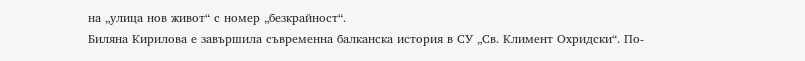на „улица нов живот“ с номер „безкрайност“.
Биляна Кирилова е завършила съвременна балканска история в СУ „Св. Климент Охридски“. По-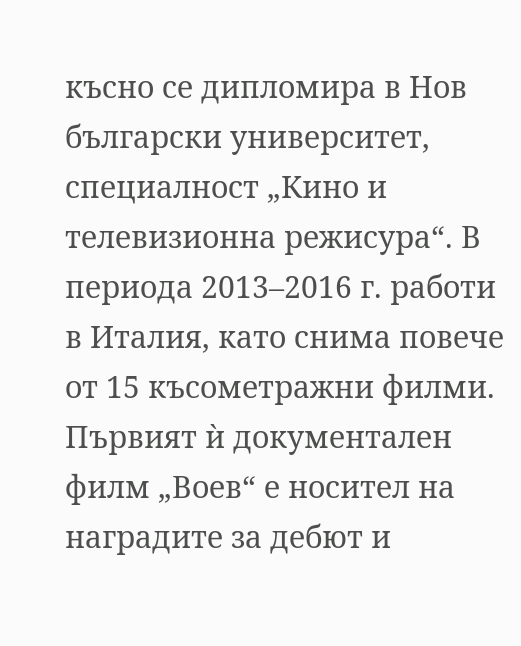късно се дипломира в Нов български университет, специалност „Кино и телевизионна режисура“. В периода 2013–2016 г. работи в Италия, като снима повече от 15 късометражни филми. Първият ѝ документален филм „Воев“ е носител на наградите за дебют и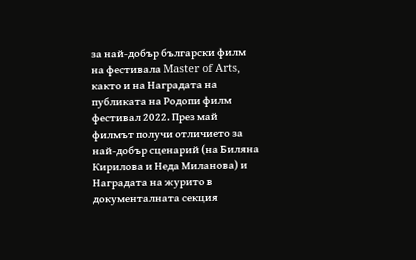за най-добър български филм на фестивала Master of Arts, както и на Наградата на публиката на Родопи филм фестивал 2022. През май филмът получи отличието за най-добър сценарий (на Биляна Кирилова и Неда Миланова) и Наградата на журито в документалната секция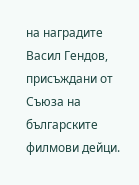на наградите Васил Гендов, присъждани от Съюза на българските филмови дейци.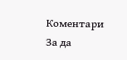Коментари
За да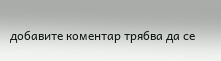добавите коментар трябва да се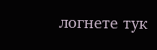логнете тук